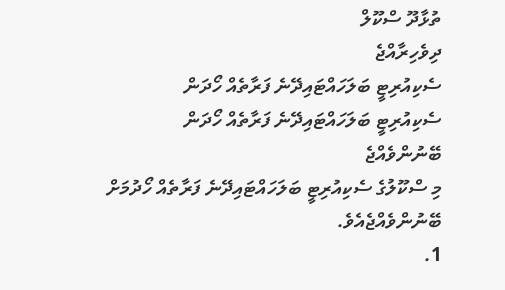ތުޅާދޫ ސްކޫލް
ދިވެހިރާއްޖެ
ސެކިއުރިޓީ ބަލަހައްޓައިދޭނެ ފަރާތެއް ހޯދަން
ސެކިއުރިޓީ ބަލަހައްޓައިދޭނެ ފަރާތެއް ހޯދަން ބޭނުންވެއްޖެ
މި ސްކޫލުގެ ސެކިއުރިޓީ ބަލަހައްޓައިދޭނެ ފަރާތެއް ހޯދުމަށް ބޭނުންވެއްޖެއެވެ.
1.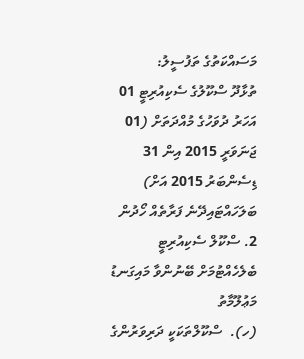މަސައްކަތުގެ ތަފުސީލު:
ތުޅާދޫ ސްކޫލުގެ ސެކިއުރިޓީ 01 އަހަރު ދުވަހުގެ މުއްދަތަށް (01 ޖަނަވަރީ 2015 އިން 31 ޑިސެންބަރު 2015 އަށް) ބަލަހައްޓައިދޭނެ ފަރާތެއް ހޯދުން
2. ސްކޫލް ސެކިއުރިޓީ ބެލެހެއްޓުމަށް ބޭނުންވާ މައިގަނޑު މަޢުލޫމާތު
(ހ).  ސްކޫލްތަކަކީ ދަރިވަރުންގެ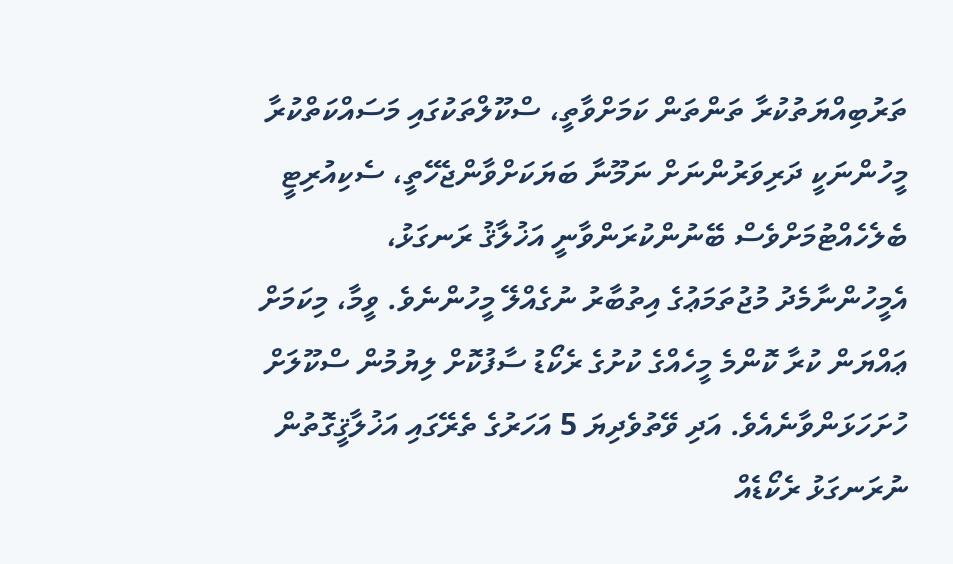ތަރުބިއްޔަތުކުރާ ތަންތަން ކަމަށްވާތީ، ސްކޫލްތަކުގައި މަސައްކަތްކުރާ މީހުންނަކީ ދަރިވަރުންނަށް ނަމޫނާ ބަޔަކަށްވާންޖެހޭތީ، ސެކިއުރިޓީ ބެލެހެއްޓުމަށްވެސް ބޭނުންކުރަންވާނީ އަޚުލާޤު ރަނގަޅު، އެމީހުންނާމެދު މުޖުތަމަޢުގެ އިތުބާރު ނުގެއްލޭ މީހުންނެވެ. ވީމާ، މިކަމަށް ޢައްޔަން ކުރާ ކޮންމެ މީހެއްގެ ކުށުގެ ރެކޯޑު ސާފުކޮށް ލިޔުމުން ސްކޫލަށް ހުށަހަޅަންވާނެއެވެ. އަދި ވޭތުވެދިޔަ 5 އަހަރުގެ ތެރޭގައި އަޚުލާޤީގޮތުން ނުރަނގަޅު ރެކޯޑެއް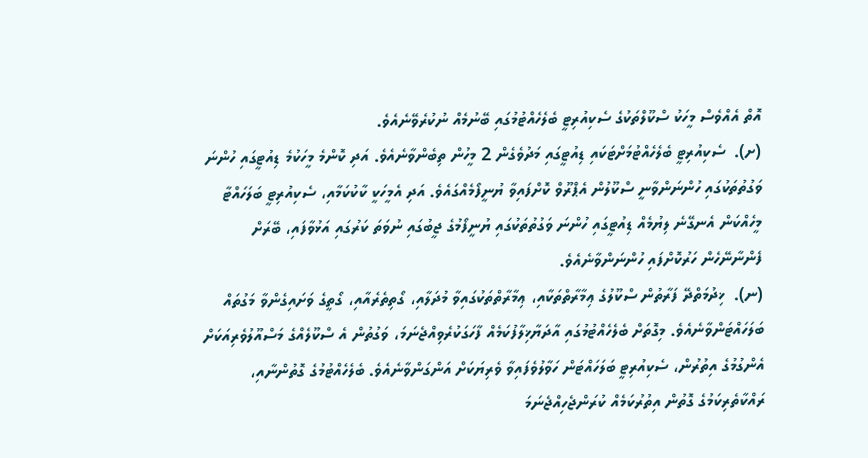އޮތް އެއްވެސް މީހަކު ސްކޫލްތަކުގެ ސެކިއުރިޓީ ބެލެހެއްޓުމުގައި ބޭނުމެއް ނުކުރެވޭނެއެވެ.
(ށ).  ސެކިއުރިޓީ ބެލެހެއްޓުމަށްޓަކައި ޑިއުޓީގައި މަދުވެގެން 2 މީހުން ތިބެންވާނެއެވެ. އަދި ކޮންމެ މީހަކުމެ ޑިއުޓީގައި ހުންނަ ވަގުތުތަކުގައި ހުންނަންވާނީ ސްކޫލުން އެޕްރޫވް ކޮށްފައިވާ ޔުނީފޯމެއްގައެވެ. އަދި އެމީހަކީ ކާކުކަމާއި، ސެކިއުރިޓީ ބަލަހައްޓާ މީހެއްކަން އެނގޭނެ ލިޔުމެއް ޑިއުޓީގައި ހުންނަ ވަގުތުތަކުގައި ޔުނީފޯމުގެ ޖީބުގައި ނުވަތަ ކަރުގައި އަޅުވާފައި، ބޭރަށް ފެންނާނޭހެން ހަރުކޮށްފައި ހުންނަންވާނެއެވެ.
(ނ).  ޚިދުމަތްދޭ ފަރާތުން ސްކޫލުގެ ޢިމާރާތްތަކާއި، ޢިމާރާތްތަކުގައިވާ މުދަލާއި، ގޯތިތެރެއާއި، ގޯތީގެ ވަށައިގެންވާ މަގުތައް ބަލަހައްޓަންވާނެއެވެ. މިގޮތަށް ބެލެހެއްޓުމުގައި އާދަޔާޚިލާފުކަމެއް ފާހަގަކުރެވިއްޖެނަމަ، ވަގުތުން އެ ސްކޫލެއްގެ މަސްއޫލުވެރިއަކަށް އެންގުމުގެ އިތުރުން، ސެކިއުރިޓީ ބަލަހައްޓަން ހަވާލުވެފައިވާ ވެރިޔަކަށް އަންގަންވާނެއެވެ. ބެލެހެއްޓުމުގެ ގޮތުންނާއި، ރައްކާތެރިކަމުގެ ގޮތުން އިތުރުކަމެއް ކުރަންޖެހިއްޖެނަމަ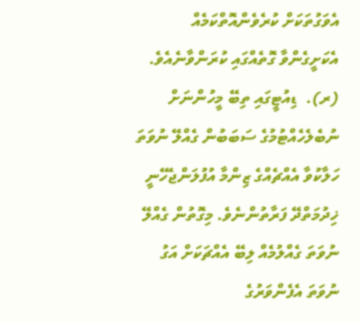އެވަގުތަކަށް ކުރެވެންއޮތްކަމެއް އެކަށީގެންވާ ގޮތެއްގައި ކުރަންވާނެއެވެ.
(ރ).  ޑިއުޓީގައި ތިބޭ މީހުންނަށް ނުބެލެހެއްޓުމުގެ ސަބަބުން ގެއްލޭ ނުވަތަ ހަލާކުވާ އެއްޗެއްގެ ޒިންމާ އުފުލަންޖެހޭނީ ޚިދުމަތްދޭ ފަރާތުންނެވެ. މިގޮތުން ގެއްލޭ ނުވަތަ ގެއްލުމެއް ލިބޭ އެއްޗަކަށް އަގު ނުވަތަ އެފެންވަރުގެ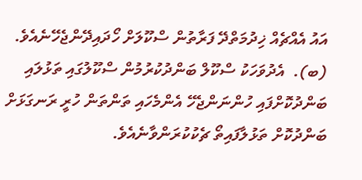އައު އެއްޗެއް ޚިދުމަތްދޭ ފަރާތުން ސްކޫލަށް ހޯދައިދޭންޖެހޭނެއެވެ.
(ބ).  އެދުވަހަކު ސްކޫލް ބަންދުކުރުމުން ސްކޫލުގައި ތަޅުލައި ބަންދުކޮށްފައި ހުންނަންޖެހޭ އެންމެހައި ތަންތަން ހުރީ ރަނގަޅަށް ބަންދުކޮށް ތަޅުލާފައިތޯ ޗެކުކުރަންވާނެއެވެ.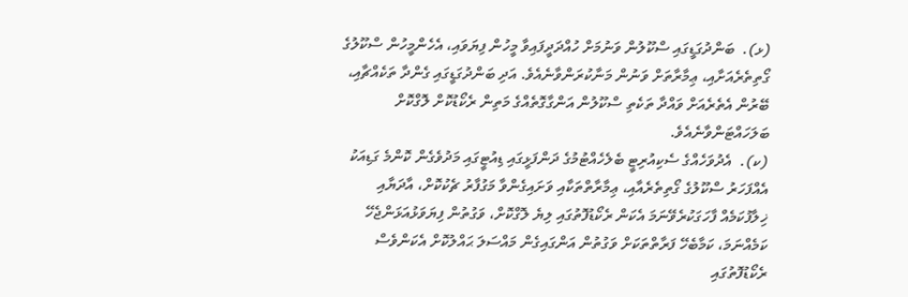(ޅ).  ބަންދުގަޑީގައި ސްކޫލުން ވަނުމަށް ހުއްދަދީފައިވާ މީހުން ފިޔަވައި، އެހެންމީހުން ސްކޫލުގެ ގޯތިތެރެއަށާއި، ޢިމާރާތަށް ވަނުން މަނާކުރަންވާނެއެވެ. އަދި ބަންދުގަޑީގައި ގެންދާ ތަކެއްޗާއި، ބޭރުން އެތެރެއަށް ވައްދާ ތަކެތި ސްކޫލުން އަންގާގޮތެއްގެ މަތިން ރެކޯޑުކޮށް ލޮގްކޮށް ބަލަހައްޓަންވާނެއެވެ.
(ކ).  އެދުވަހެއްގެ ސެކިއުރިޓީ ބެލެހެއްޓުމުގެ ދަންފަޅީގައި ޑިއުޓީގައި މަދުވެގެން ކޮންމެ ގަޑިއަކު އެއްފަހަރު ސްކޫލުގެ ގޯތިތެރެއާއި، ޢިމާރާތްތަކާއި ވަށައިގެންވާ މަގުފާރު ޗެކުކޮށް، އާދަޔާއި ޚިލާފުކަމެއް ފާހަގަކުރެވޭނަމަ އެކަން ރެކޯޑުފޮތުގައި ލިޔެ ލޮގްކޮށް، ވަގުތުން ފިޔަވަޅުއަޅަންޖެހޭ ކަމެއްނަމަ، ކަމާބެހޭ ފަރާތްތަކަށް ވަގުތުން އަންގައިގެން މައްސަލަ ޙައްލުކޮށް އެކަންވެސް ރެކޯޑުފޮތުގައި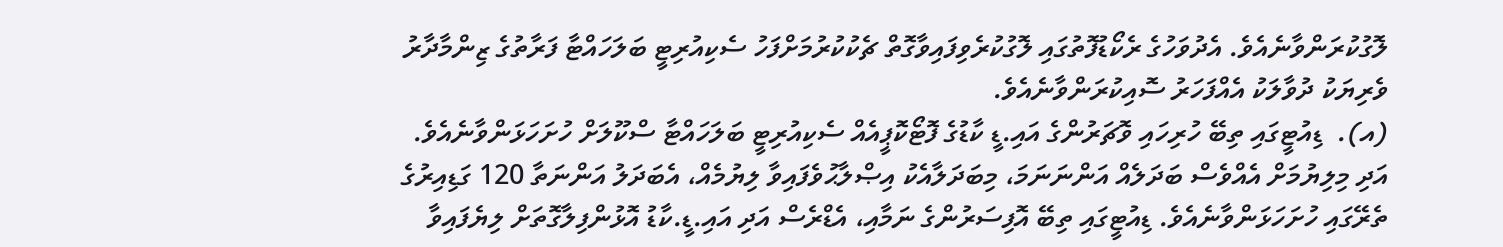ލޮގުކުރަންވާނެއެވެ. އެދުވަހުގެ ރެކޯޑުފޮތުގައި ލޮގުކުރެވިފައިވާގޮތް ޗެކުކުރުމަށްފަހު ސެކިއުރިޓީ ބަލަހައްޓާ ފަރާތުގެ ޒިންމާދާރު ވެރިޔަކު ދުވާލަކު އެއްފަހަރު ސޮއިކުރަންވާނެއެވެ.
(އ).  ޑިއުޓީގައި ތިބޭ ހުރިހައި ވޮޗަރުންގެ އައި.ޑީ ކާޑުގެ ފޮޓޯކޮޕީއެއް ސެކިއުރިޓީ ބަލަހައްޓާ ސްކޫލަށް ހުށަހަޅަންވާނެއެވެ. އަދި މިލިޔުމަށް އެއްވެސް ބަދަލެއް އަންނަނަމަ، މިބަދަލާއެކު އިޞްލާޙުވެފައިވާ ލިޔުމެއް، އެބަދަލު އަންނަތާ 120 ގަޑިއިރުގެ ތެރޭގައި ހުށަހަޅަންވާނެއެވެ. ޑިއުޓީގައި ތިބޭ އޮފިސަރުންގެ ނަމާއި، އެޑްރެސް އަދި އައި.ޑީ.ކާޑު އޮޅުންފިލާގޮތަށް ލިޔެފައިވާ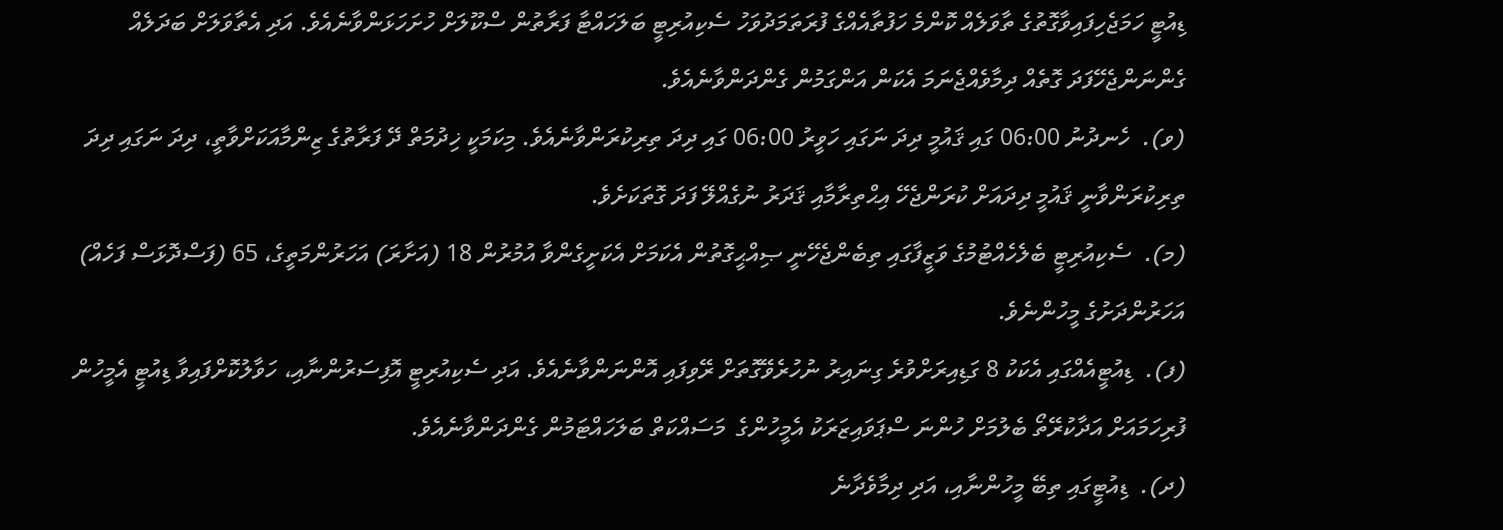ޑިއުޓީ ހަމަޖެހިފައިވާގޮތުގެ ތާވަލެއް ކޮންމެ ހަފުތާއެއްގެ ފުރަތަމަދުވަހު ސެކިއުރިޓީ ބަލަހައްޓާ ފަރާތުން ސްކޫލަށް ހުށަހަޅަންވާނެއެވެ. އަދި އެތާވަލަށް ބަދަލެއް ގެންނަންޖެހޭފަދަ ގޮތެއް ދިމާވެއްޖެނަމަ އެކަން އަންގަމުން ގެންދަންވާނެއެވެ.
(ވ).  ހެނދުނު 06:00 ގައި ޤައުމީ ދިދަ ނަގައި ހަވީރު 06:00 ގައި ދިދަ ތިރިކުރަންވާނެއެވެ. މިކަމަކީ ޚިދުމަތް ދޭ ފަރާތުގެ ޒިންމާއަކަށްވާތީ، ދިދަ ނަގައި ދިދަ ތިރިކުރަންވާނީ ޤައުމީ ދިދައަށް ކުރަންޖެހޭ އިޙްތިރާމާއި ޤަދަރު ނުގެއްލޭ ފަދަ ގޮތަކަށެވެ.
(މ).  ސެކިއުރިޓީ ބެލެހެއްޓުމުގެ ވަޒީފާގައި ތިބެންޖެހޭނީ ޞިއްޙީގޮތުން އެކަމަށް އެކަށީގެންވާ އުމުރުން 18 (އަށާރަ) އަހަރުންމަތީގެ، 65 (ފަސްދޮޅަސް ފަހެއް) އަހަރުންދަށުގެ މީހުންނެވެ.
(ފ).  ޑިއުޓީއެއްގައި އެކަކު 8 ގަޑިއިރަށްވުރެ ގިނައިރު ނުހުރެވޭގޮތަށް ރޭވިފައި އޮންނަންވާނެއެވެ. އަދި ސެކިއުރިޓީ އޮފިސަރުންނާއި، ހަވާލުކޮށްފައިވާ ޑިއުޓީ އެމީހުން ފުރިހަމައަށް އަދާކުރޭތޯ ބެލުމަށް ހުންނަ ސްޕަވައިޒަރަކު އެމީހުންގެ  މަސައްކަތް ބަލަހައްޓަމުން ގެންދަންވާނެއެވެ.
(ދ).  ޑިއުޓީގައި ތިބޭ މީހުންނާއި، އަދި ދިމާވެދާނެ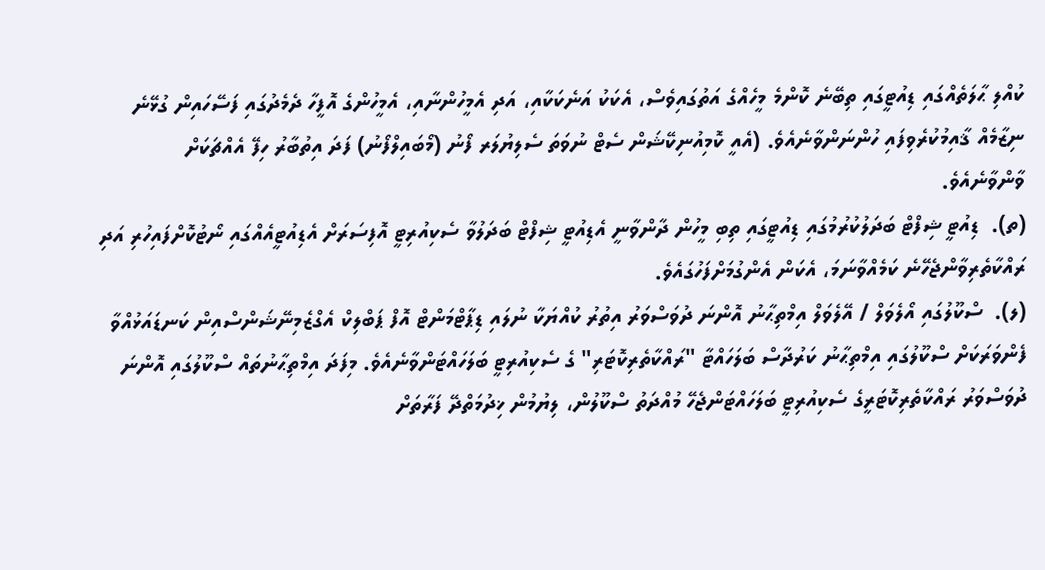ކުއްލި ޙާލަތެއްގައި ޑިއުޓީގައި ތިބޭނެ ކޮންމެ މީހެއްގެ އަތުގައިވެސް، އެކަކު އަނެކަކާއި، އަދި އެމީހުންނާއި، އެމީހުންގެ އޮފީހާ ދެމެދުގައި ފަސޭހައިން ގުޅޭނެ ނިޒާމެއް ޤާއިމުކުރެވިފައި ހުންނަންވާނެއެވެ. (އެއީ ކޮމިއުނިކޭޝަން ސެޓް ނުވަތަ ސެލިޔުލަރ ފޯނު (މޯބައިލްފޯނު) ފަދަ އިތުބާރު ހިފޭ އެއްޗަކަށް ވާންވާނެއެވެ.
(ތ).  ޑިއުޓީ ޝިފްޓް ބަދަލުކުރުމުގައި ޑިއުޓީގައި ތިބި މީހުން ދާންވާނީ އެޑިއުޓީ ޝިފްޓް ބަދަލުވާ ސެކިއުރިޓީ އޮފިސަރަށް އެޑިއުޓީއެއްގައި ނޯޓުކޮށްފައިހުރި އަދި ރައްކާތެރިވާންޖެހޭނެ ކަމެއްވާނަމަ، އެކަން އެންގުމަށްފަހުގައެވެ.
(ލ).  ސްކޫލުގައި އޯލެވަލް / އޭލެވަލް އިމްތިޙާނު އޮންނަ ދުވަސްވަރު އިތުރު ކުއްޔަކާ ނުލައި ޑިޕާޓްމަންޓް އޮފް ޕަބްލިކް އެގްޒެމިނޭޝަންސްއިން ކަނޑައަޅުއްވާ ފެންވަރަކަށް ސްކޫލުގައި އިމްތިޙާނު ކަރުދާސް ބަލަހައްޓާ "ރައްކާތެރިކޮޓަރި" ގެ ސެކިއުރިޓީ ބަލަހައްޓަންވާނެއެވެ. މިފަދަ އިމްތިޙާނުތައް ސްކޫލުގައި އޮންނަ ދުވަސްވަރު ރައްކާތެރިކޮޓަރީގެ ސެކިއުރިޓީ ބަލަހައްޓަންޖެހޭ މުއްދަތު ސްކޫލުން، ލިޔުމުން ޚިދުމަތްދޭ ފަރާތަށް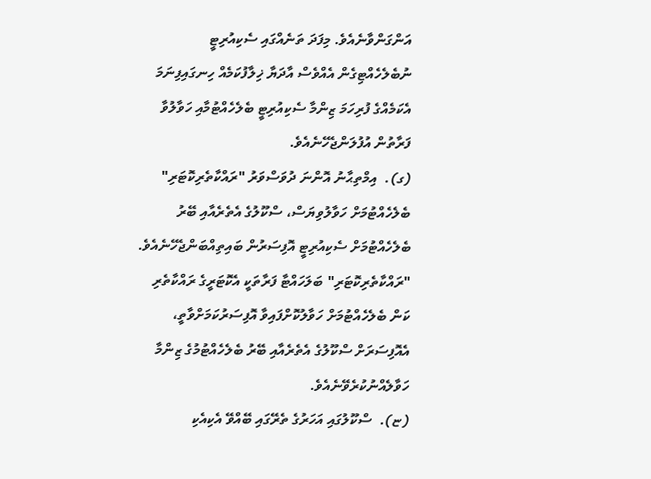އަންގަންވާނެއެވެ. މިފަދަ ތަނެއްގައި ސެކިއުރިޓީ ނުބެލެހެއްޓިގެން އެއްވެސް އާދަޔާ ޚިލާފުކަމެއް ހިނގައިފިނަމަ އެކަމެއްގެ ފުރިހަމަ ޒިންމާ ސެކިއުރިޓީ ބެލެހެއްޓުމާއި ހަވާލުވާ ފަރާތުން އުފުލަންޖެހޭނެއެވެ.
(ގ).  އިމްތިޙާނު އޮންނަ ދުވަސްވަރު "ރައްކާތެރިކޮޓަރި" ބެލެހެއްޓުމަށް ހަވާލުވިޔަސް، ސްކޫލުގެ އެތެރެއާއި ބޭރު ބެލެހެއްޓުމަށް ސެކިއުރިޓީ އޮފިސަރުން ބައިތިއްބަންޖެހޭނެއެވެ. "ރައްކާތެރިކޮޓަރި" ބަލަހައްޓާ ފަރާތަކީ އެކޮޓަރީގެ ރައްކާތެރި ކަން ބެލެހެއްޓުމަށް ހަވާލުކޮށްފައިވާ އޮފިސަރުކަމަށްވާތީ، އެއޮފިސަރަށް ސްކޫލުގެ އެތެރެއާއި ބޭރު ބެލެހެއްޓުމުގެ ޒިންމާ ހަވާލެއްނުކުރެވޭނެއެވެ.
(ޏ).  ސްކޫލުގައި އަހަރުގެ ތެރޭގައި ބޭއްވޭ އެކިއެކި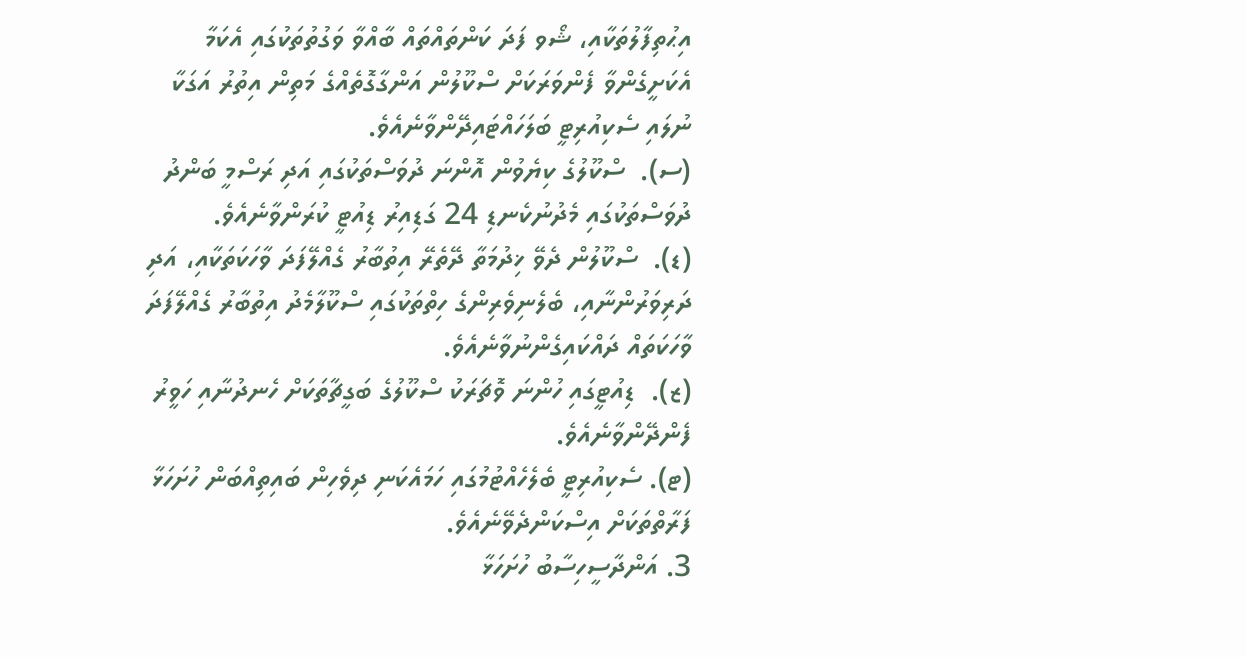އިޙުތިފާލުތަކާއި، ޝޯވ ފަދަ ކަންތައްތައް ބާއްވާ ވަގުތުތަކުގައި އެކަމާ އެކަށީގެންވާ ފެންވަރަކަށް ސްކޫލުން އަންގާގޮތެއްގެ މަތިން އިތުރު އަގަކާ ނުލައި ސެކިއުރިޓީ ބަލަހައްޓައިދޭންވާނެއެވެ.
(ސ).  ސްކޫލުގެ ކިޔެވުން އޮންނަ ދުވަސްތަކުގައި އަދި ރަސްމީ ބަންދު ދުވަސްތަކުގައި މެދުނުކެނޑި 24 ގަޑިއިރު ޑިއުޓީ ކުރަންވާނެއެވެ.
(ޑ).  ސްކޫލުން ދެވޭ ޚިދުމަތާ ދޭތެރޭ އިތުބާރު ގެއްލޭފަދަ ވާހަކަތަކާއި، އަދި ދަރިވަރުންނާއި، ބެލެނިވެރިންގެ ހިތްތަކުގައި ސްކޫލާމެދު އިތުބާރު ގެއްލޭފަދަ ވާހަކަތައް ދައްކައިގެންނުވާނެއެވެ.
(ޒ).  ޑިއުޓީގައި ހުންނަ ވޮޗަރަކު ސްކޫލުގެ ބަގީޗާތަކަށް ހެނދުނާއި ހަވީރު ފެންދޭންވާނެއެވެ.
(ޓ). ސެކިއުރިޓީ ބެލެހެއްޓުމުގައި ހަމައެކަނި ދިވެހިން ބައިތިއްބަން ހުށަހަޅާ ފަރާތްތަކަށް އިސްކަންދެވޭނެއެވެ.
3. އަންދާސީހިސާބު ހުށަހަޅާ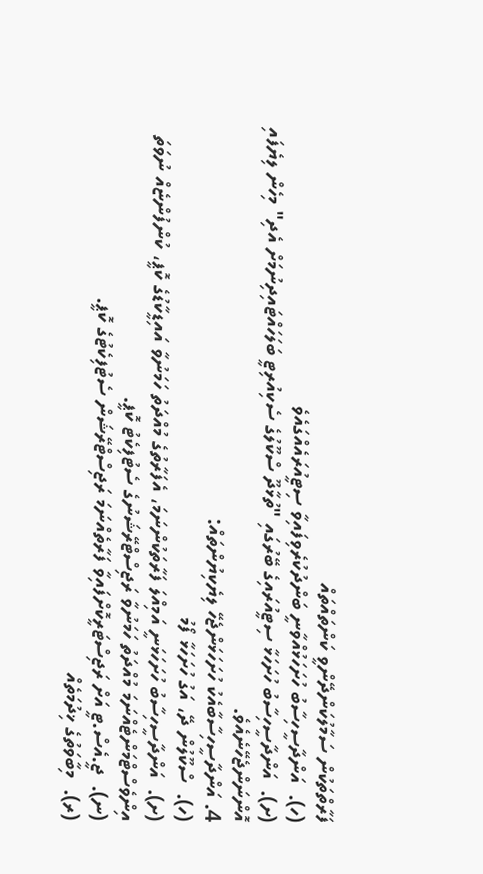ފަރާތްތަކުން ސަމާލުކަންދޭންވީ ކަންތައްތައް
(ހ).  އަންދާސީހިސާބު ހުށަހަޅުއްވާނީ ބަންދުކުރެވިފައިވާ ސިޓީއުރައެއްގައެވެ
(ށ).  އަންދާސީހިސާބު ހުށަހަޅާ ސިޓީއުރައިގެ ބޭރުގައި "ތުޅާދޫ ސްކޫލުގެ ސެކިއުރިޓީ ބަލަހައްޓައިދިނުމަށް އެދި" މިހެން ލިޔެފައި އޮންނަންޖެހޭނެއެވެ.
4. އަންދާސީހިސާބާއެކު ހުށަހަޅަންޖެހޭ ލިޔެކިޔުންތައް:
(ހ).  ސްކޫލުން ދޭ، އަގު ހުށަހަޅާ ފޯމު
(ށ).  އަންދާސީހިސާބު ހުށަހަޅަނީ އަމިއްލަ ފަރާތަކުންނަމަ، އެފަރާތުގެ މުއްދަތު ހަމަނުވާ އައިޑީކާޑުގެ ކޮޕީ، ކުންފުންޏެއް ނުވަތަ އިންވެސްޓްމަންޓެއްނަމަ މުއްދަތު ހަމަނުވާ ރަޖިސްޓްރޭޝަނުގެ ސެޓުފިކެޓު ކޮޕީ.
(ނ).  ޖީ.އެސް.ޓީ އަށް ރަޖިސްޓަރީކޮށްފައިވާ ފަރާތެއްނަމަ ރަޖިސްޓްރޭޝަން ސެޓުފިކެޓުގެ ކޮޕީ.
(ރ).  މިބާވަތުގެ ޚިދުމަތެއް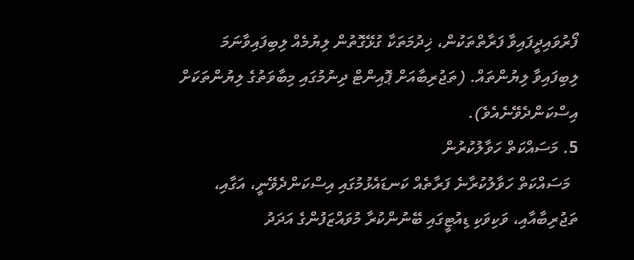ފޯރުވައިދީފައިވާ ފަރާތްތަކުން، ޚިދުމަތަކާ ގުޅޭގޮތުން ލިޔުމެއް ލިބިފައިވާނަމަ ލިބިފައިވާ ލިޔުންތައް. (ތަޖުރިބާއަށް ޕޮއިންޓް ދިނުމުގައި މިބާވަތުގެ ލިޔުންތަކަށް އިސްކަންދެވޭނެއެވެ).
5. މަސައްކަތް ހަވާލުކުރުން
  މަސައްކަތް ހަވާލުކުރާނެ ފަރާތެއް ކަނޑައެޅުމުގައި އިސްކަންދެވޭނީ، އަގާއި، ތަޖުރިބާއާއި، ވަކިވަކި ޑިއުޓީގައި ބޭނުންކުރާ މުވައްޒަފުންގެ އަދަދު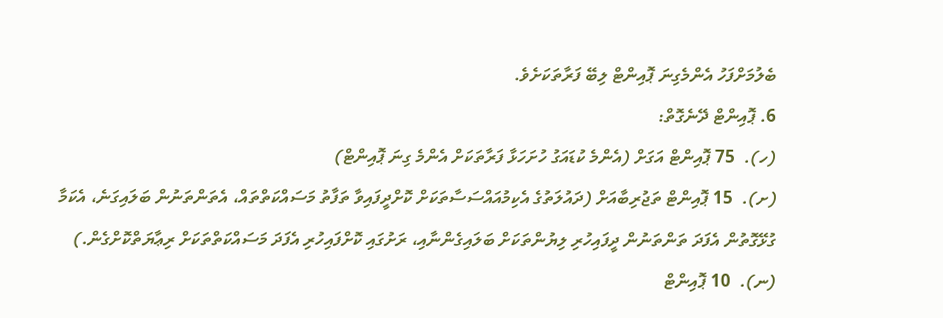ބެލުމަށްފަހު އެންމެގިނަ ޕޮއިންޓް ލިބޭ ފަރާތަކަށެވެ.
6. ޕޮއިންޓް ދޭނެގޮތް:
(ހ).  75 ޕޮއިންޓް އަގަށް (އެންމެ ކުޑައަގު ހުށަހަޅާ ފަރާތަކަށް އެންމެ ގިނަ ޕޮއިންޓް)
(ށ).  15 ޕޮއިންޓް ތަޖުރިބާއަށް (ދައުލަތުގެ އެކިމުއައްސަސާތަކަށް ކޮށްދީފައިވާ ތަފާތު މަސައްކަތްތައް، އެތަންތަނުން ބަލައިގަނެ، އެކަމާ ގުޅޭގޮތުން އެފަދަ ތަންތަނުން ދީފައިހުރި ލިޔުންތަކަށް ބަލައިގެންނާއި، ރަށުގައި ކޮށްފައިހުރި އެފަދަ މަސައްކަތްތަކަށް ރިޢާޔަތްކޮށްގެން.)
(ނ).  10 ޕޮއިންޓް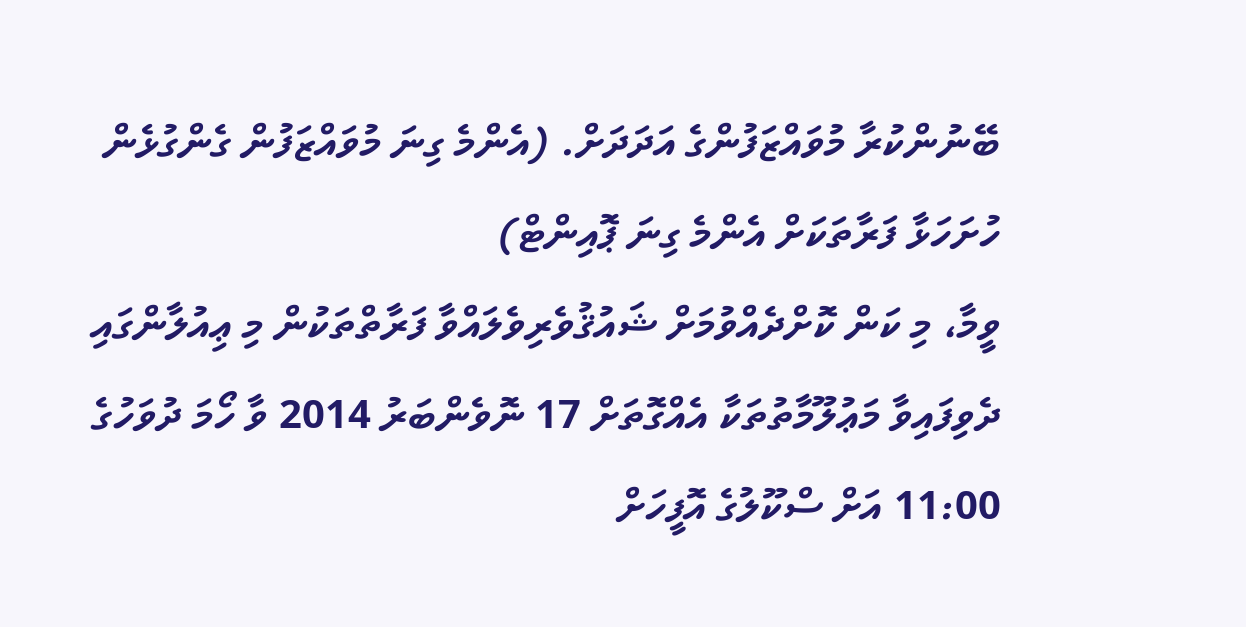ބޭނުންކުރާ މުވައްޒަފުންގެ އަދަދަށް. (އެންމެ ގިނަ މުވައްޒަފުން ގެންގުޅެން ހުށަހަޅާ ފަރާތަކަށް އެންމެ ގިނަ ޕޮއިންޓް)
ވީމާ، މި ކަން ކޮށްދެއްވުމަށް ޝައުޤުވެރިވެލައްވާ ފަރާތްތަކުން މި ޢިއުލާންގައި ދެވިފައިވާ މަޢުލޫމާތުތަކާ އެއްގޮތަށް 17 ނޮވެންބަރު 2014 ވާ ހޯމަ ދުވަހުގެ 11:00 އަށް ސްކޫލުގެ އޮފީހަށް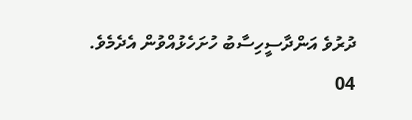ދުރުވެ އަންދާސީހިސާބު ހުށަހެޅުއްވުން އެދެމެވެ.
04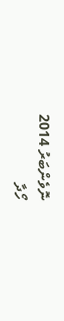ނޮވެންބަރު 2014
ހޯދާ